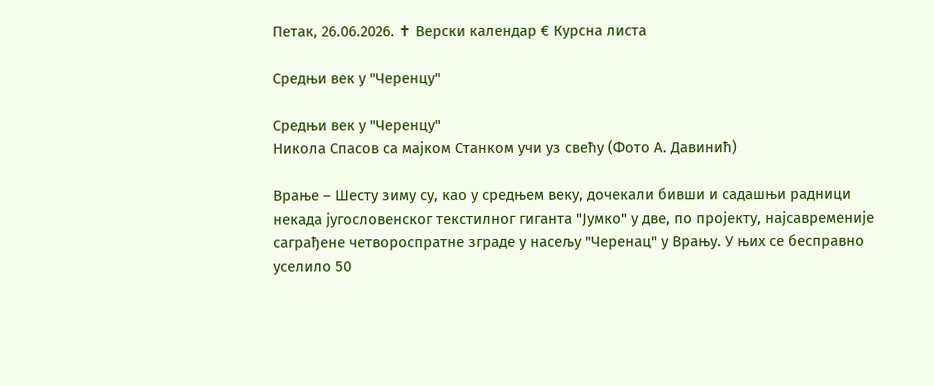Петак, 26.06.2026. ✝ Верски календар € Курсна листа

Средњи век у "Черенцу"

Средњи век у "Черенцу"
Никола Спасов са мајком Станком учи уз свећу (Фото А. Давинић)

Врање – Шесту зиму су, као у средњем веку, дочекали бивши и садашњи радници некада југословенског текстилног гиганта "Јумко" у две, по пројекту, најсавременије саграђене четвороспратне зграде у насељу "Черенац" у Врању. У њих се бесправно уселило 50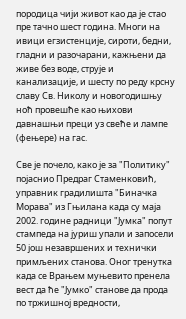породица чији живот као да је стао пре тачно шест година. Многи на ивици егзистенције, сироти, бедни, гладни и разочарани, кажњени да живе без воде, струје и канализације, и шесту по реду крсну славу Св. Николу и новогодишњу ноћ провешће као њихови давнашњи преци уз свеће и лампе (фењере) на гас.

Све је почело, како је за "Политику" појаснио Предраг Стаменковић, управник градилишта "Биначка Морава" из Гњилана када су маја 2002. године радници "Јумка" попут стампеда на јуриш упали и запосели 50 још незавршених и технички примљених станова. Оног тренутка када се Врањем муњевито пренела вест да ће "Јумко" станове да прода по тржишној вредности,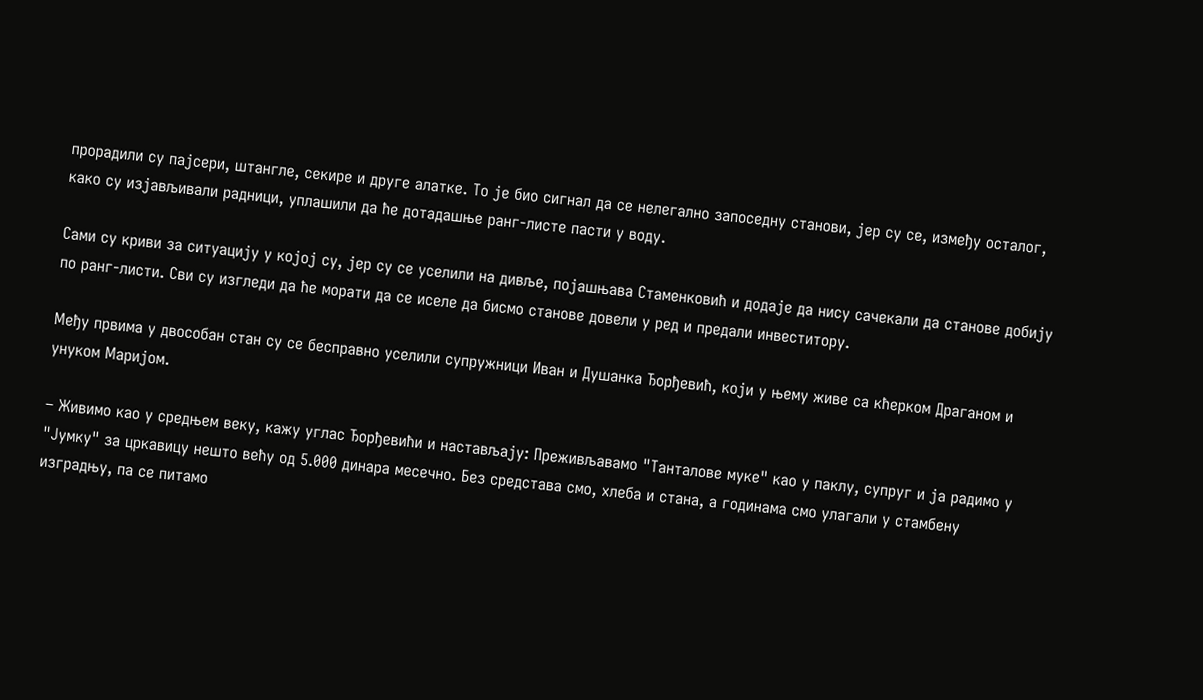прорадили су пајсери, штангле, секире и друге алатке. То је био сигнал да се нелегално запоседну станови, јер су се, између осталог, како су изјављивали радници, уплашили да ће дотадашње ранг-листе пасти у воду.

Сами су криви за ситуацију у којој су, јер су се уселили на дивље, појашњава Стаменковић и додаје да нису сачекали да станове добију по ранг-листи. Сви су изгледи да ће морати да се иселе да бисмо станове довели у ред и предали инвеститору.

Међу првима у двособан стан су се бесправно уселили супружници Иван и Душанка Ђорђевић, који у њему живе са кћерком Драганом и унуком Маријом.

– Живимо као у средњем веку, кажу углас Ђорђевићи и настављају: Преживљавамо "Танталове муке" као у паклу, супруг и ја радимо у "Јумку" за цркавицу нешто већу од 5.000 динара месечно. Без средстава смо, хлеба и стана, а годинама смо улагали у стамбену изградњу, па се питамо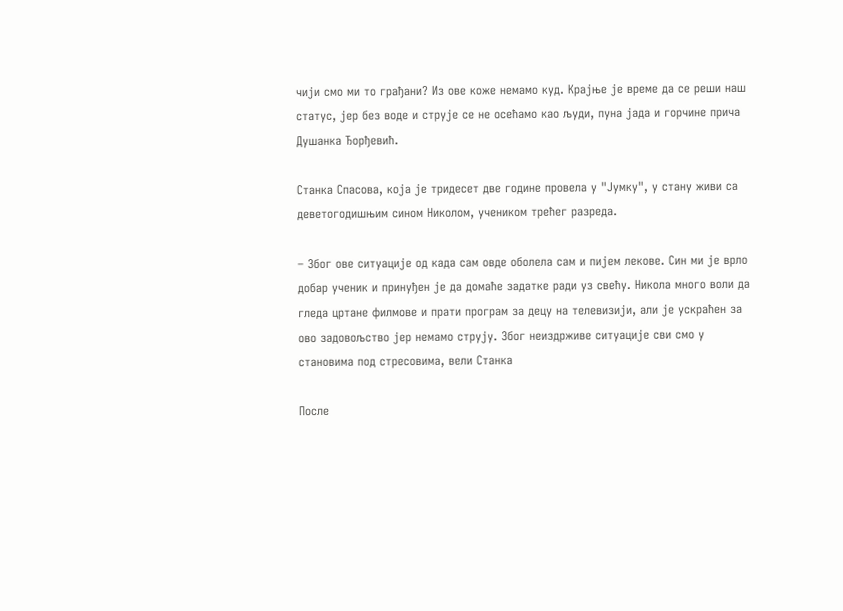чији смо ми то грађани? Из ове коже немамо куд. Крајње је време да се реши наш статус, јер без воде и струје се не осећамо као људи, пуна јада и горчине прича Душанка Ђорђевић.

Станка Спасова, која је тридесет две године провела у "Јумку", у стану живи са деветогодишњим сином Николом, учеником трећег разреда.

– Због ове ситуације од када сам овде оболела сам и пијем лекове. Син ми је врло добар ученик и принуђен је да домаће задатке ради уз свећу. Никола много воли да гледа цртане филмове и прати програм за децу на телевизији, али је ускраћен за ово задовољство јер немамо струју. Због неиздрживе ситуације сви смо у становима под стресовима, вели Станка

После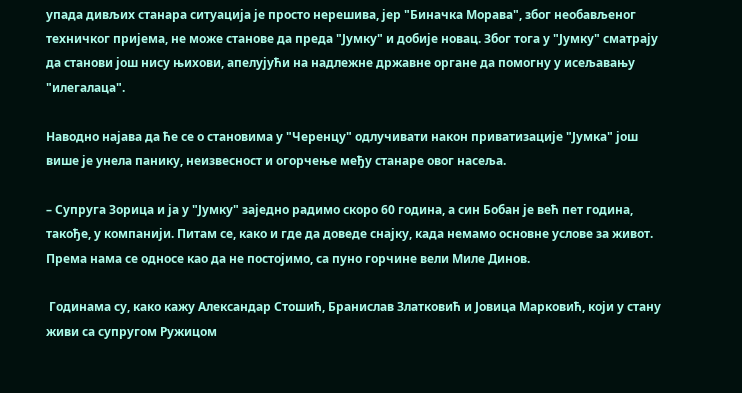упада дивљих станара ситуација је просто нерешива, јер "Биначка Морава", због необављеног техничког пријема, не може станове да преда "Јумку" и добије новац. Због тога у "Јумку" сматрају да станови још нису њихови, апелујући на надлежне државне органе да помогну у исељавању "илегалаца".

Наводно најава да ће се о становима у "Черенцу" одлучивати након приватизације "Јумка" још више је унела панику, неизвесност и огорчење међу станаре овог насеља.

– Супруга Зорица и ја у "Јумку" заједно радимо скоро 60 година, а син Бобан је већ пет година, такође, у компанији. Питам се, како и где да доведе снајку, када немамо основне услове за живот. Према нама се односе као да не постојимо, са пуно горчине вели Миле Динов.

 Годинама су, како кажу Александар Стошић, Бранислав Златковић и Јовица Марковић, који у стану живи са супругом Ружицом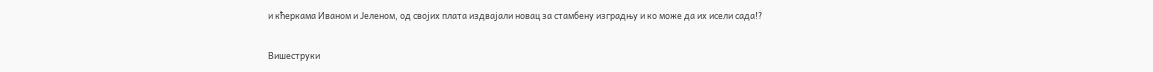и кћеркама Иваном и Јеленом, од својих плата издвајали новац за стамбену изградњу и ко може да их исели сада!?

Вишеструки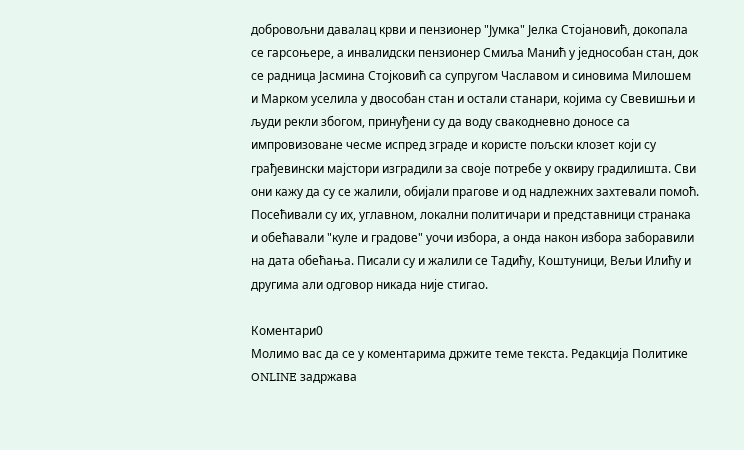добровољни давалац крви и пензионер "Јумка" Јелка Стојановић, докопала се гарсоњере, а инвалидски пензионер Смиља Манић у једнособан стан, док се радница Јасмина Стојковић са супругом Чаславом и синовима Милошем и Марком уселила у двособан стан и остали станари, којима су Свевишњи и људи рекли збогом, принуђени су да воду свакодневно доносе са импровизоване чесме испред зграде и користе пољски клозет који су грађевински мајстори изградили за своје потребе у оквиру градилишта. Сви они кажу да су се жалили, обијали прагове и од надлежних захтевали помоћ. Посећивали су их, углавном, локални политичари и представници странака и обећавали "куле и градове" уочи избора, а онда након избора заборавили на дата обећања. Писали су и жалили се Тадићу, Коштуници, Вељи Илићу и другима али одговор никада није стигао.

Коментари0
Молимо вас да се у коментарима држите теме текста. Редакција Политике ONLINE задржава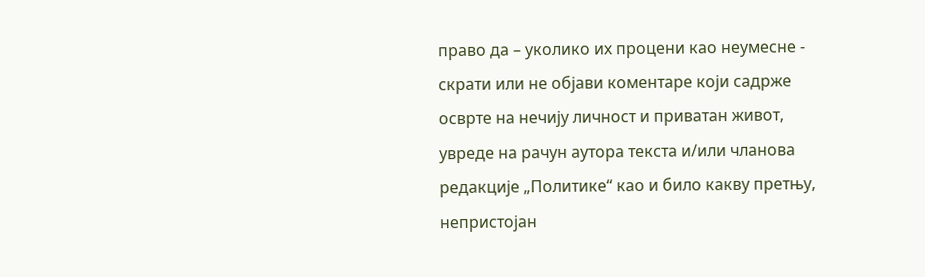право да – уколико их процени као неумесне - скрати или не објави коментаре који садрже осврте на нечију личност и приватан живот, увреде на рачун аутора текста и/или чланова редакције „Политике“ као и било какву претњу, непристојан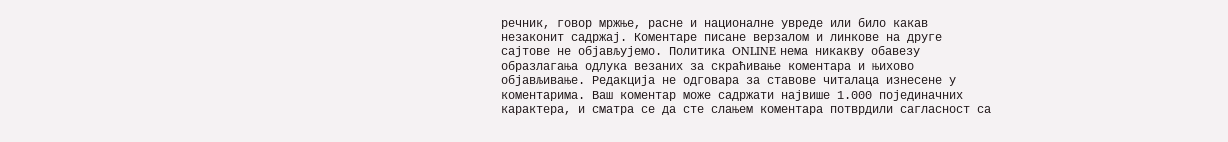речник, говор мржње, расне и националне увреде или било какав незаконит садржај. Коментаре писане верзалом и линкове на друге сајтове не објављујемо. Политика ONLINE нема никакву обавезу образлагања одлука везаних за скраћивање коментара и њихово објављивање. Редакција не одговара за ставове читалаца изнесене у коментарима. Ваш коментар може садржати највише 1.000 појединачних карактера, и сматра се да сте слањем коментара потврдили сагласност са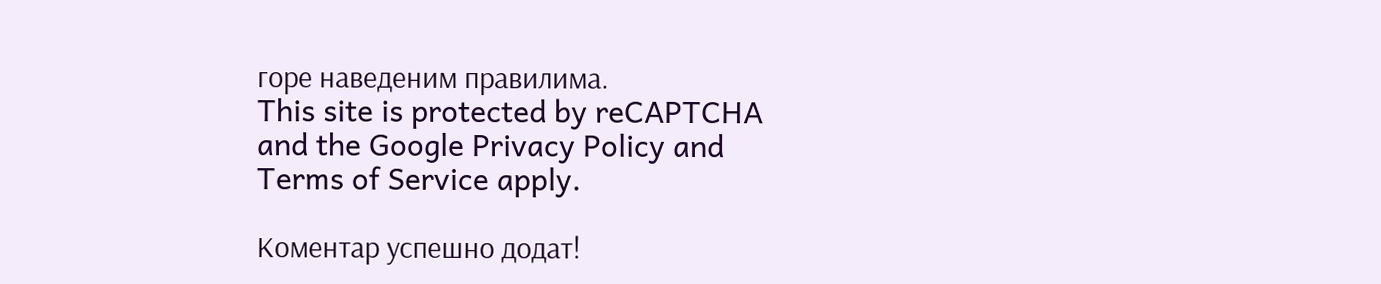горе наведеним правилима.
This site is protected by reCAPTCHA and the Google Privacy Policy and Terms of Service apply.

Комeнтар успeшно додат!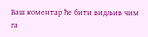Ваш комeнтар ћe бити видљив чим га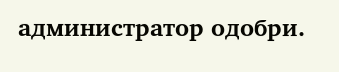администратор одобри.